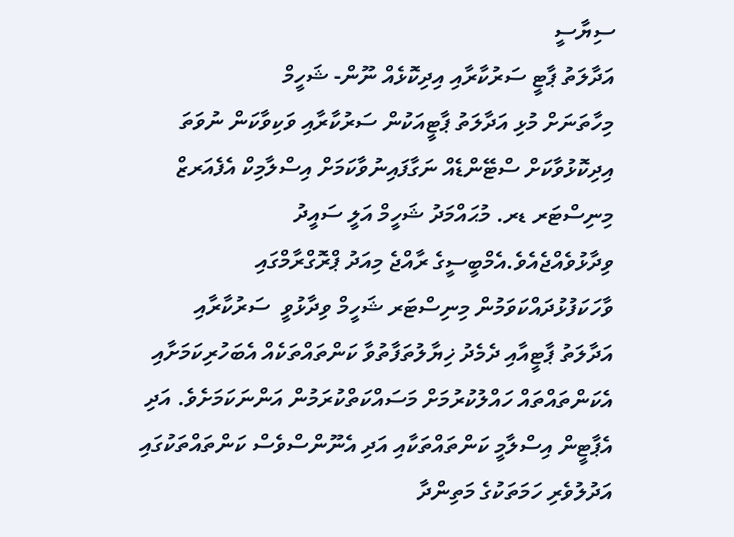ސިޔާސީ
އަދާލަތު ޕާޓީ ސަރުކާރާއި އިދިކޮޅެއް ނޫން- ޝަހީމް
މިހާތަނަށް މުޅި އަދާލަތު ޕާޓީއަކުން ސަރުކާރާއި ވަކިވާކަން ނުވަތަ އިދިކޮޅުވާކަށް ސްޓޭންޑެއް ނަގާފައިނުވާކަމަށް އިސްލާމިކް އެފެއަރޒް މިނިސްޓަރ ޑރ. މުޙައްމަދު ޝަހީމް އަލީ ސައީދު ވިދާޅުވެއްޖެއެވެ.އެމްބީސީގެ ރާއްޖެ މިއަދު ޕްރޮގްރާމްގައި ވާހަކަފުޅުދައްކަވަމުން މިނިސްޓަރ ޝަހީމް ވިދާޅުވީ  ސަރުކާރާއި އަދާލަތު ޕާޓީއާއި ދެމެދު ޚިޔާލުތަފާތުވާ ކަންތައްތަކެއް އެބަހުރިކަމަށާއި އެކަންތައްތައް ހައްލުކުރުމަށް މަސައްކަތްކުރަމުން އަންނަކަމަށެވެ. އަދި އެޕާޓީން އިސްލާމީ ކަންތައްތަކާއި އަދި އެނޫންސްވެސް ކަންތައްތަކުގައި އަދުލުވެރި ހަމަތަކުގެ މަތިންދާ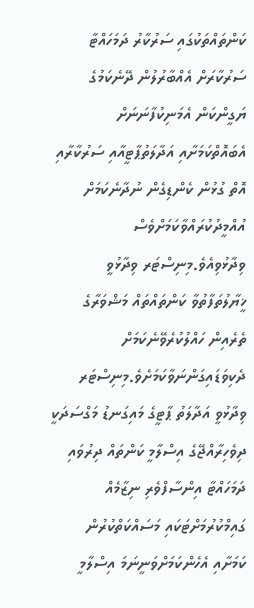ކަންތައްތަކުގައި ސަރުކާރު ދަމަހައްޓާ ސަރުކާރަށް އެއްބާރުލުން ދޭނެކަމުގެ ޔަގީންކަން އެމަނިކުފާނަނަށް އެބައޮތްކަމަށާއި އަދާލަތުޕާޓީއާއި ސަރުކާރާއި އޮތް ގުޅުން ކެންޑިގެން ނުދާނެކަމަށް އުއްމީދުކުރައްވާކަމަށްވެސް ވިދާޅުވިއެވެ.މިނިސްޓަރ ވިދާޅުވީ ޚީޔާލުތަފާތުވާ ކަންތައްތައް މަޝްވަރާގެ ތެރެއިން ހައްލުކުރެވޭނެކަމަށް ދެކިވަޑައިގަންނަވާކަމަށެވެ.މިނިސްޓަރ ވިދާޅުވީ އަދާލަތު ޕާޓީގެ މައިގަނޑު މަގްސަދަކީ ދިވެހިރާއްޖޭގެ އިސްލާމީ ކަންތައް ދިރުވައި ދަމަހައްޓާ އިންސާފްވެރި ނިޒާމެއް ގައިމްކުރުމަށްޓަކައި މަސައްކަތްކުރުން ކަމަށާއި އެހެންކަމަށްވަނީނަމަ އިސްލާމީ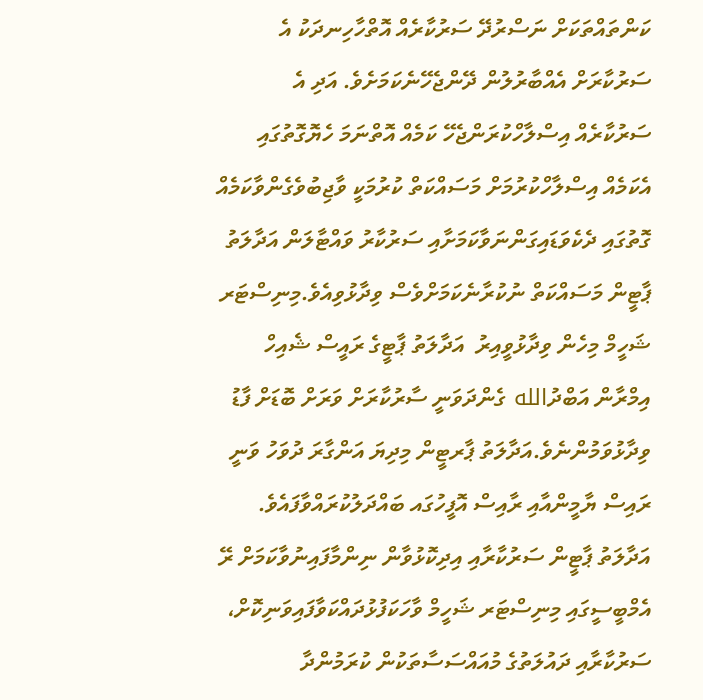ކަންތައްތަކަށް ނަސްރުދޭ ސަރުކާރެއް އޮތްހާހިނދަކު އެ ސަރުކާރަށް އެއްބާރުލުން ދޭންޖެހޭނެކަމަށެވެ. އަދި އެ ސަރުކާރެއް އިސްލާހްކުރަންޖެހޭ ކަމެއް އޮތްނަމަ ހެޔޮގޮތުގައި އެކަމެއް އިސްލާހްކުރުމަށް މަސައްކަތް ކުރުމަކީ ވާޖިބުވެގެންވާކަމެއް ގޮތުގައި ދެކެވަޑައިގަންނަވާކަމަށާއި ސަރުކާރު ވައްޓާލަން އަދާލަތު ޕާޓީން މަސައްކަތް ނުކުރާނެކަމަށްވެސް ވިދާޅުވިއެވެ.މިނިސްޓަރ ޝަހީމް މިހެން ވިދާޅުވީއިރު  އަދާލަތު ޕާޓީގެ ރައީސް ޝެއިހް އިމްރާން އަބްދުالله ގެންދަވަނީ ސާރުކާރަށް ވަރަށް ބޮޑަށް ފާޑު ވިދާޅުވަމުންނެވެ.އަދާލަތު ޕާރޓީން މިދިޔަ އަންގާރަ ދުވަހު ވަނީ ރައިސް ޔާމީންއާއި ރާއިސް އޮފީހުގައ ބައްދަލުކުރައްވާފައެވެ. އަދާލަތު ޕާޓީން ސަރުކާރާއި އިދިކޮޅުވާން ނިންމާފައިނުވާކަމަށް ރޭ އެމްބީސީގައި މިނިސްޓަރ ޝަހީމް ވާހަކަފުޅުދައްކަވާފައިވަނިކޮށް، ސަރުކާރާއި ދައުލަތުގެ މުއައްސަސާތަކުން ކުރަމުންދާ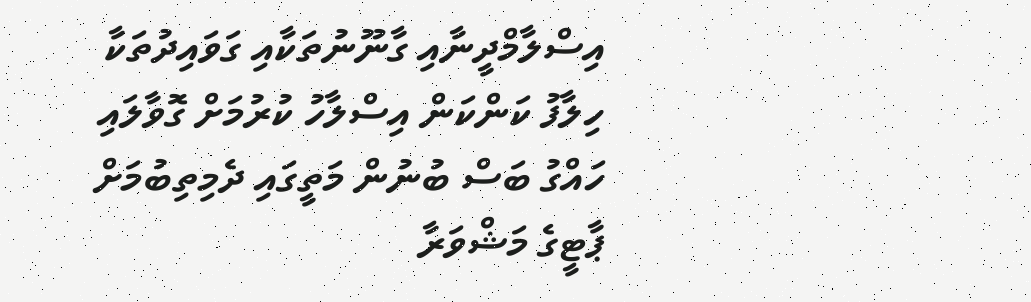އިސްލާމްދީނާއި ގާނޫނުތަކާއި ގަވައިދުތަކާ ހިލާފު ކަންކަން އިސްލާހު ކުރުމަށް ގޮވާލައި ހައްގު ބަސް ބުނުން މަތީގައި ދެމިތިބުމަށް ޕާޓީގެ މަޝްވަރާ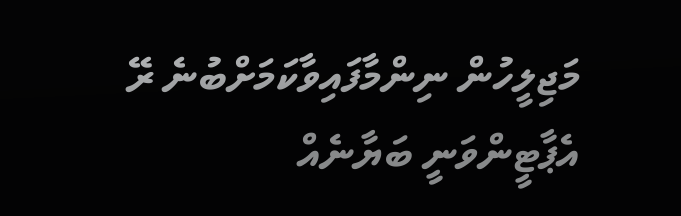މަޖިލީހުން ނިންމާފައިވާކަމަށްބުނެ ރޭ އެޕާޓީންވަނީ ބަޔާނެއް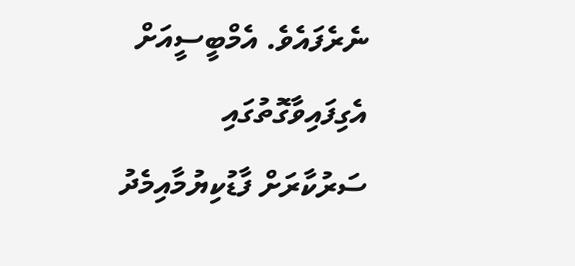ނެރެފައެވެ. އެމްބީސީއަށް އެގިފައިވާގޮތުގައި ސަރުކާރަށް ފާޑުކިޔުމާއިމެދު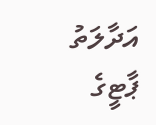އަދާލަތު ޕާޓީގެ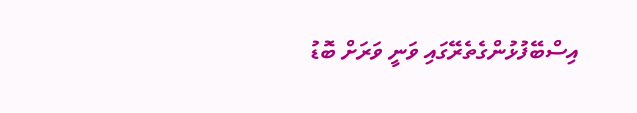އިސްބޭފުޅުންގެތެރޭގައި ވަނީ ވަރަށް ބޮޑު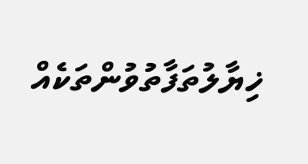ޚިޔާލުތަފާތުވުންތަކެއް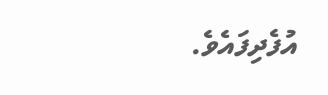އުފެދިފައެވެ.